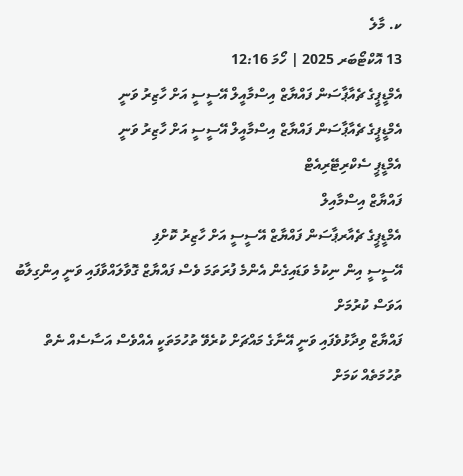ކ. މާލެ
13 އޮކްޓޯބަރ 2025 | ހޯމަ 12:16
އެމްޑީޕީގެ ޗެއާޕާސަން ފައްޔާޒް އިސްމާއީލް އޭސީސީ އަށް ހާޒިރު ވަނީ
އެމްޑީޕީގެ ޗެއާޕާސަން ފައްޔާޒް އިސްމާއީލް އޭސީސީ އަށް ހާޒިރު ވަނީ
އެމްޑީޕީ ސެކްރިޓޭރިއެޓް
ފައްޔާޒް އިސްމާއިލް
އެމްޑީޕީގެ ޗެއާރޕާސަން ފައްޔާޒް އޭސީސީ އަށް ހާޒިރު ކޮށްފި
އޭސީސީ އިން ނިކުމެ ވަޑައިގެން އެންމެ ފުރަތަމަ ވެސް ފައްޔާޒް ގޮވާލައްވާފައި ވަނީ އިންގިލާބު އަވަސް ކުރުމަށް
ފައްޔާޒް ވިދާޅުވެފައި ވަނީ އޭނާގެ މައްޗަށް ކުރެވޭ ތުހުމަތަކީ އެއްވެސް އަސާސެއް ނެތް ތުހުމަތެއް ކަމަށް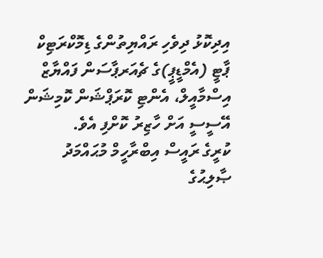އިދިކޮޅު ދިވެހި ރައްޔިތުންގެ ޑިމޮކްރަޓިކް ޕާޓީ (އެމްޑީޕީ)ގެ ޗެއަރޕާސަން ފައްޔާޒް އިސްމާއީލް، އެންޓި ކޮރަޕްޝަން ކޮމިޝަން އޭސީސީ އަށް ހާޒިރު ކޮށްފި އެވެ.
ކުރީގެ ރައީސް އިބްރާހީމް މުޙައްމަދު ޞާލިޙުގެ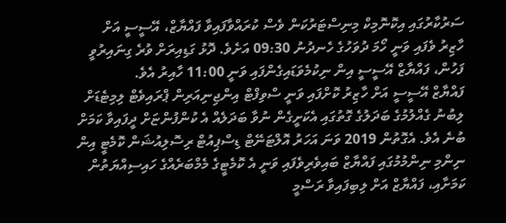ސަރުކާރުގައި އިކޮނޮމިކް މިނިސްޓަރުކަން ވެސް ކުރައްވާފައިވާ ފައްޔާޒް، އޭސީސީ އަށް ހާޒިރު ވެފައި ވަނީ ހޯމަ ދުވަހުގެ ހެނދުނު 09:30 އަށެވެ. ދޮޅު ގަޑިއިރަށް ވުރެ ގިނައިރުވީ ފަހުން، ފައްޔާޒް އޭސީސީ އިން ނިކުމެވަޑައިގެންފައި ވަނީ 11:00 ހާއިރު އެވެ.
ފައްޔާޒް އޭސީސީ އަށް ހާޒިރު ކޮށްފައި ވަނީ ސްވިފްޓް އިންޖިނިއަރިން ޕްރައިވެޓް ލިމިޓެޑަށް ލިބުނު ގެއްލުމުގެ ބަދަލުގެ ގޮތުގައި އެކަށީގެން ނުވާ ބަދަލެއް އެ ކުންފުންޏަށް ދީފައިވާ ކަމަށް ބުނެ އެވެ. އެގޮތުން 2019 ވަނަ އަހަރު އޮލްޓަނޭޓް ޑިސްޕިއުޓް ރިސޮލިއުޝަން ކޮމެޓީ އިން ނިންމި ނިންމުމުގައި ފައްޔާޒް ބައިވެރިވެފައި ވަނީ އެ ކޮމެޓީގެ މެމްބަރެއްގެ ހައިސިއްޔަތުން ކަމަށާއި، ފައްޔާޒް އަށް ލިބިފައިވާ ރަސްމީ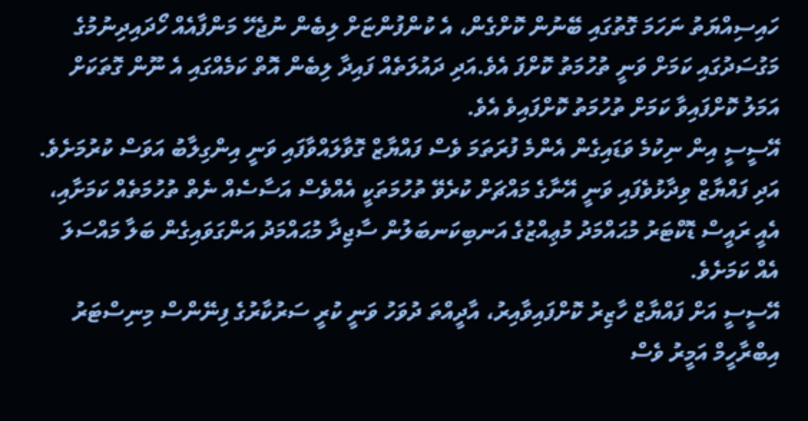ހައިސިއްޔަތު ނަހަމަ ގޮތުގައި ބޭނުން ކޮށްގެން، އެ ކުންފުންޏަށް ލިބެން ނުޖެހޭ މަންފާއެއް ހޯދައިދިނުމުގެ މަގުސަދުގައި ކަމަށް ވަނީ ތުހުމަތު ކޮށްފަ އެވެ.އަދި ދައުލަތެއް ފައިދާ ލިބެން އޮތް ކަމެއްގައި އެ ނޫން ގޮތަކަށް އަމަލު ކޮށްފައިވާ ކަމަށް ތުހުމަތު ކޮށްފައިވެ އެވެ.
އޭސީސީ އިން ނިކުމެ ވަޑައިގެން އެންމެ ފުރަތަމަ ވެސް ފައްޔާޒް ގޮވާލައްވާފައި ވަނީ އިންގިލާބު އަވަސް ކުރުމަށެވެ. އަދި ފައްޔާޒް ވިދާޅުވެފައި ވަނީ އޭނާގެ މައްޗަށް ކުރެވޭ ތުހުމަތަކީ އެއްވެސް އަސާސެއް ނެތް ތުހުމަތެއް ކަމަށާއި، އެއީ ރައީސް ޑޮކްޓަރު މުޙައްމަދު މުޢިއްޒުގެ އަނބިކަނބަލުން ސާޖިދާ މުޙައްމަދު އަންގަވައިގެން ބަލާ މައްސަލަ އެއް ކަމަށެވެ.
އޭސީސީ އަށް ފައްޔާޒް ހާޒިރު ކޮށްފައިވާއިރު، އާދީއްތަ ދުވަހު ވަނީ ކުރީ ސަރުކާރުގެ ފިނޭންސް މިނިސްޓަރު އިބްރާހީމް އަމީރު ވެސް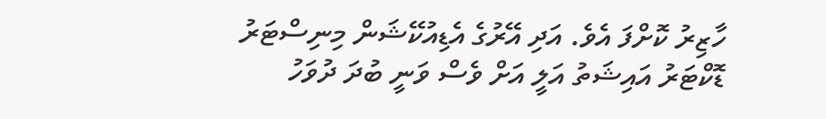ހާޒިރު ކޮށްފަ އެވެ. އަދި އޭރުގެ އެޑިއުކޭޝަން މިނިސްޓަރު ޑޮކްޓަރު އައިޝަތު އަލީ އަށް ވެސް ވަނީ ބުދަ ދުވަހު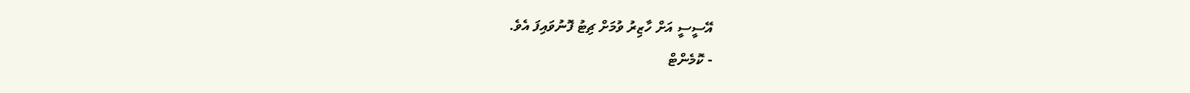އޭސީސީ އަށް ހާޒިރު ވުމަށް ޗިޓު ފޮނުވައިފަ އެވެ.
- ކޮމެންޓް